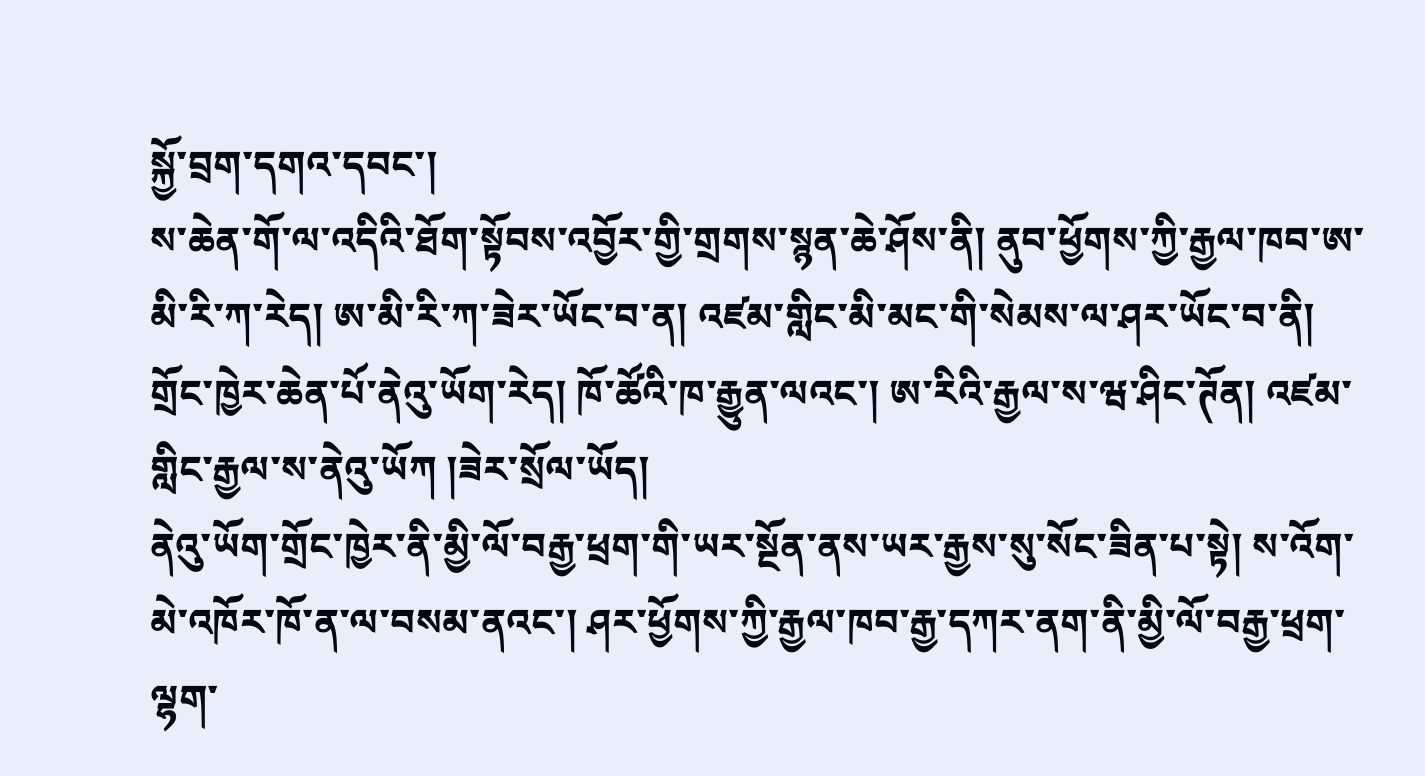སྐྱོ་བྲག་དགའ་དབང་།
ས་ཆེན་གོ་ལ་འདིའི་ཐོག་སྟོབས་འབྱོར་གྱི་གྲགས་སྙན་ཆེ་ཤོས་ནི། ནུབ་ཕྱོགས་ཀྱི་རྒྱལ་ཁབ་ཨ་མི་རི་ཀ་རེད། ཨ་མི་རི་ཀ་ཟེར་ཡོང་བ་ན། འཛམ་གླིང་མི་མང་གི་སེམས་ལ་ཤར་ཡོང་བ་ནི། གྲོང་ཁྱེར་ཆེན་པོ་ནེའུ་ཡོག་རེད། ཁོ་ཚོའི་ཁ་རྒྱུན་ལའང་། ཨ་རིའི་རྒྱལ་ས་ཝ་ཤིང་ཊོན། འཛམ་གླིང་རྒྱལ་ས་ནེའུ་ཡོཀ །ཟེར་སྲོལ་ཡོད།
ནེའུ་ཡོག་གྲོང་ཁྱེར་ནི་མྱི་ལོ་བརྒྱ་ཕྲག་གི་ཡར་སྔོན་ནས་ཡར་རྒྱས་སུ་སོང་ཟིན་པ་སྟེ། ས་འོག་མེ་འཁོར་ཁོ་ན་ལ་བསམ་ནའང་། ཤར་ཕྱོགས་ཀྱི་རྒྱལ་ཁབ་རྒྱ་དཀར་ནག་ནི་མྱི་ལོ་བརྒྱ་ཕྲག་ལྷག་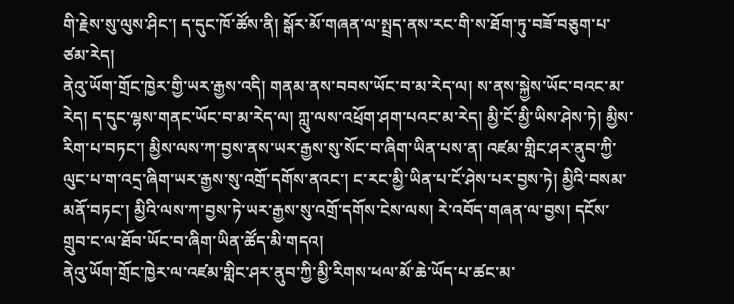གི་རྗེས་སུ་ལུས་ཤིང་། ད་དུང་ཁོ་ཚོས་ནི། སྒོར་མོ་གཞན་ལ་སྤྲད་ནས་རང་གི་ས་ཐོག་ཏུ་བཟོ་བཅུག་པ་ཙམ་རེད།
ནེའུ་ཡོག་གྲོང་ཁྱེར་གྱི་ཡར་རྒྱས་འདི། གནམ་ནས་བབས་ཡོང་བ་མ་རེད་ལ། ས་ནས་སྐྱེས་ཡོང་བའང་མ་རེད། ད་དུང་ལྷས་གནང་ཡོང་བ་མ་རེད་ལ། ཀླུ་ལས་འཕྲོག་ཤག་པའང་མ་རེད། མྱི་ངོ་མྱི་ཡིས་ཤེས་ཏེ། མྱིས་རིག་པ་བཏང་། མྱིས་ལས་ཀ་བྱས་ནས་ཡར་རྒྱས་སུ་སོང་བ་ཞིག་ཡིན་པས་ན། འཛམ་གླིང་ཤར་ནུབ་ཀྱི་ལུང་པ་ག་འདྲ་ཞིག་ཡར་རྒྱས་སུ་འགྲོ་དགོས་ནའང་། ང་རང་མྱི་ཡིན་པ་ངོ་ཤེས་པར་བྱས་ཏེ། མྱིའི་བསམ་མནོ་བཏང་། མྱིའི་ལས་ཀ་བྱས་ཏེ་ཡར་རྒྱས་སུ་འགྲོ་དགོས་ངེས་ལས། རེ་འབོད་གཞན་ལ་བྱས། དངོས་གྲུབ་ང་ལ་ཐོབ་ཡོང་བ་ཞིག་ཡིན་ཚོད་མི་གདའ།
ནེའུ་ཡོག་གྲོང་ཁྱེར་ལ་འཛམ་གླིང་ཤར་ནུབ་ཀྱི་མྱི་རིགས་ཕལ་མོ་ཆེ་ཡོད་པ་ཚང་མ་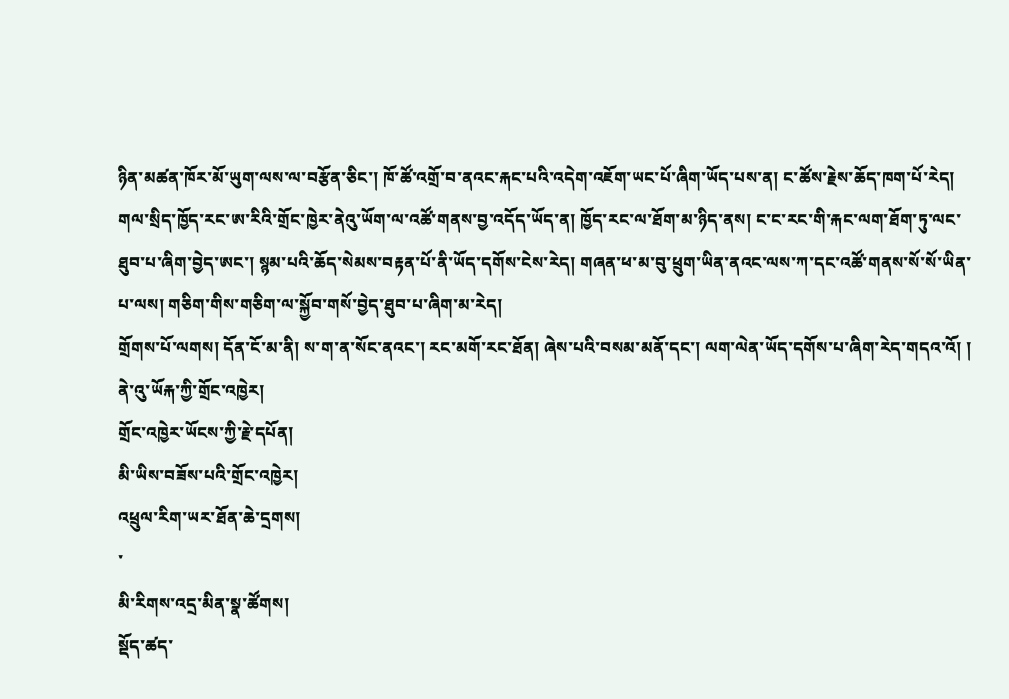ཉིན་མཚན་ཁོར་མོ་ཡུག་ལས་ལ་བརྩོན་ཅིང་། ཁོ་ཚོ་འགྲོ་བ་ནའང་རྐང་པའི་འདེག་འཇོག་ཡང་པོ་ཞིག་ཡོད་པས་ན། ང་ཚོས་རྗེས་ཆོད་ཁག་པོ་རེད།
གལ་སྲིད་ཁྱོད་རང་ཨ་རིའི་གྲོང་ཁྱེར་ནེའུ་ཡོག་ལ་འཚོ་གནས་བྱ་འདོད་ཡོད་ན། ཁྱོད་རང་ལ་ཐོག་མ་ཉིད་ནས། ང་ང་རང་གི་རྐང་ལག་ཐོག་ཏུ་ལང་ཐུབ་པ་ཞིག་བྱེད་ཨང་། སྙམ་པའི་ཆོད་སེམས་བརྟན་པོ་ནི་ཡོད་དགོས་ངེས་རེད། གཞན་ཕ་མ་བུ་ཕྲུག་ཡིན་ནའང་ལས་ཀ་དང་འཚོ་གནས་སོ་སོ་ཡིན་པ་ལས། གཅིག་གིས་གཅིག་ལ་སྐྱོབ་གསོ་བྱེད་ཐུབ་པ་ཞིག་མ་རེད།
གྲོགས་པོ་ལགས། དོན་ངོ་མ་ནི། ས་ག་ན་སོང་ནའང་། རང་མགོ་རང་ཐོན། ཞེས་པའི་བསམ་མནོ་དང་། ལག་ལེན་ཡོད་དགོས་པ་ཞིག་རེད་གདའ་འོ། །
ནེ་འུ་ཡོརྐ་ཀྱི་གྲོང་འཁྱེར།
གྲོང་འཁྱེར་ཡོངས་ཀྱི་རྗེ་དཔོན།
མི་ཡིས་བཟོས་པའི་གྲོང་འཁྱེར།
འཕྲུལ་རིག་ཡར་ཐོན་ཆེ་དྲགས།
་
མི་རིགས་འདྲ་མིན་སྣ་ཚོགས།
སྡོད་ཚད་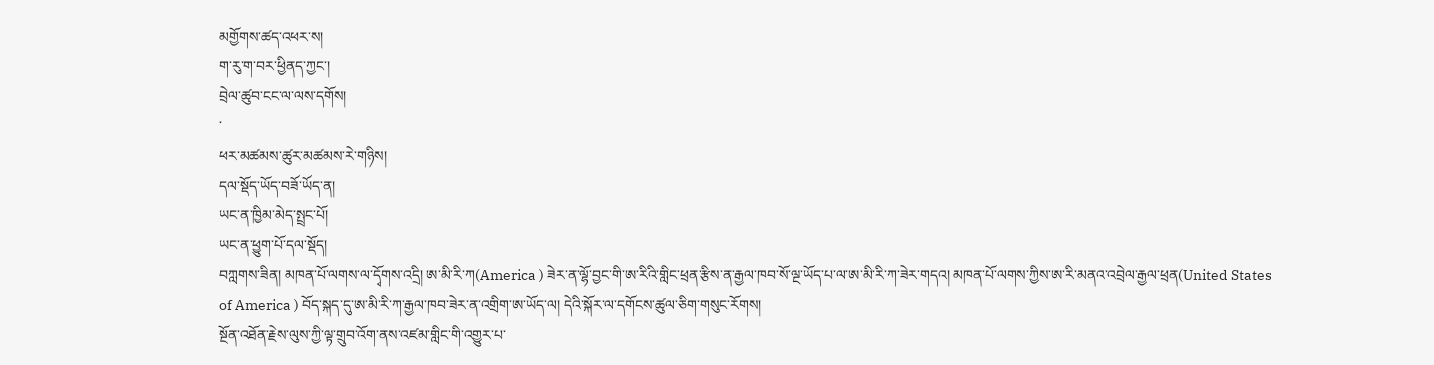མགྱོགས་ཚད་འཕར་ས།
ག་རུ་ག་བར་ཕྱིནད་ཀྱང་།
བྲེལ་ཚུབ་ངང་ལ་ལས་དགོས།
་
ཕར་མཚམས་ཚུར་མཚམས་རེ་གཉིས།
དལ་སྡོད་ཡོད་བཟོ་ཡོད་ན།
ཡང་ན་ཁྱིམ་མེད་སྤྲང་པོ།
ཡང་ན་ཕྱུག་པོ་དལ་སྡོད།
བཀླགས་ཟིན། མཁན་པོ་ལགས་ལ་དྭོགས་འདྲི། ཨ་མི་རི་ཀ(America ) ཟེར་ན་ལྷོ་བྱང་གི་ཨ་རིའི་གླིང་ཕྲན་རྩིས་ན་རྒྱལ་ཁབ་སོ་ལྔ་ཡོད་པ་ལ་ཨ་མི་རི་ཀ་ཟེར་གདའ། མཁན་པོ་ལགས་ཀྱིས་ཨ་རི་མནའ་འབྲེལ་རྒྱལ་ཕྲན(United States of America ) བོད་སྐད་དུ་ཨ་མི་རི་ཀ་རྒྱལ་ཁབ་ཟེར་ན་འགྲིག་ཨ་ཡོད་ལ། དེའི་སྐོར་ལ་དགོངས་ཚུལ་ཅིག་གསུང་རོགས།
སྔོན་འཐོན་རྗེས་ལུས་ཀྱི་ལྟ་གྲུབ་འོག་ནས་འཛམ་གླིང་གི་འགྱུར་པ་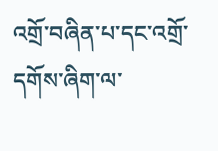འགྲོ་བཞིན་པ་དང་འགྲོ་དགོས་ཞིག་ལ་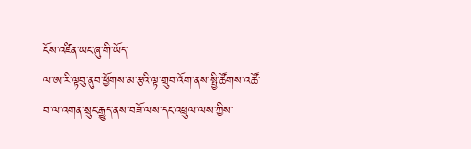ངོས་འཛིན་ཡང་ཞུ་གི་ཡོད་
ལ་ཨ་རི་ལྟབུ་ནུབ་ཕྱོགས་མ་རྩའི་ལྟ་གྲུབ་འོག་ནས་སྤྱི་ཚོགས་འཚོ་
བ་ལ་འགན་སྲུང་རྒྱུད་ནས་བཟོ་ལས་དང་འཕྲུལ་ལས་ཀྱིས་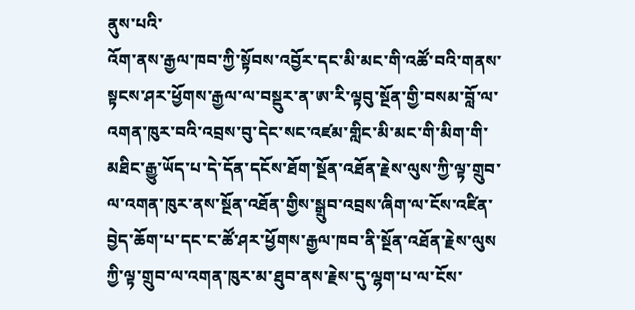ནུས་པའི་
འོག་ནས་རྒྱལ་ཁབ་ཀྱི་སྟོབས་འབྱོར་དང་མི་མང་གི་འཚོ་བའི་གནས་
སྟངས་ཤར་ཕྱོགས་རྒྱལ་ལ་བསྡུར་ན་ཨ་རི་ལྟབུ་སྔོན་གྱི་བསམ་བློ་ལ་
འགན་ཁུར་བའི་འབྲས་བུ་དེང་སང་འཛམ་གླིང་མི་མང་གི་མིག་གི་
མཐིང་རྒྱུ་ཡོད་པ་དེ་དོན་དངོས་ཐོག་སྔོན་འཐོན་རྗེས་ལུས་ཀྱི་ལྟ་གྲུབ་
ལ་འགན་ཁུར་ནས་སྔོན་འཐོན་གྱིས་སྒྲུབ་འབྲས་ཞིག་ལ་ངོས་འཛིན་
བྱེད་ཆོག་པ་དང་ང་ཚོ་ཤར་ཕྱོགས་རྒྱལ་ཁབ་ནི་སྔོན་འཐོན་རྗེས་ལུས
ཀྱི་ལྟ་གྲུབ་ལ་འགན་ཁུར་མ་ཐུབ་ནས་རྗེས་དུ་ལྷག་པ་ལ་ངོས་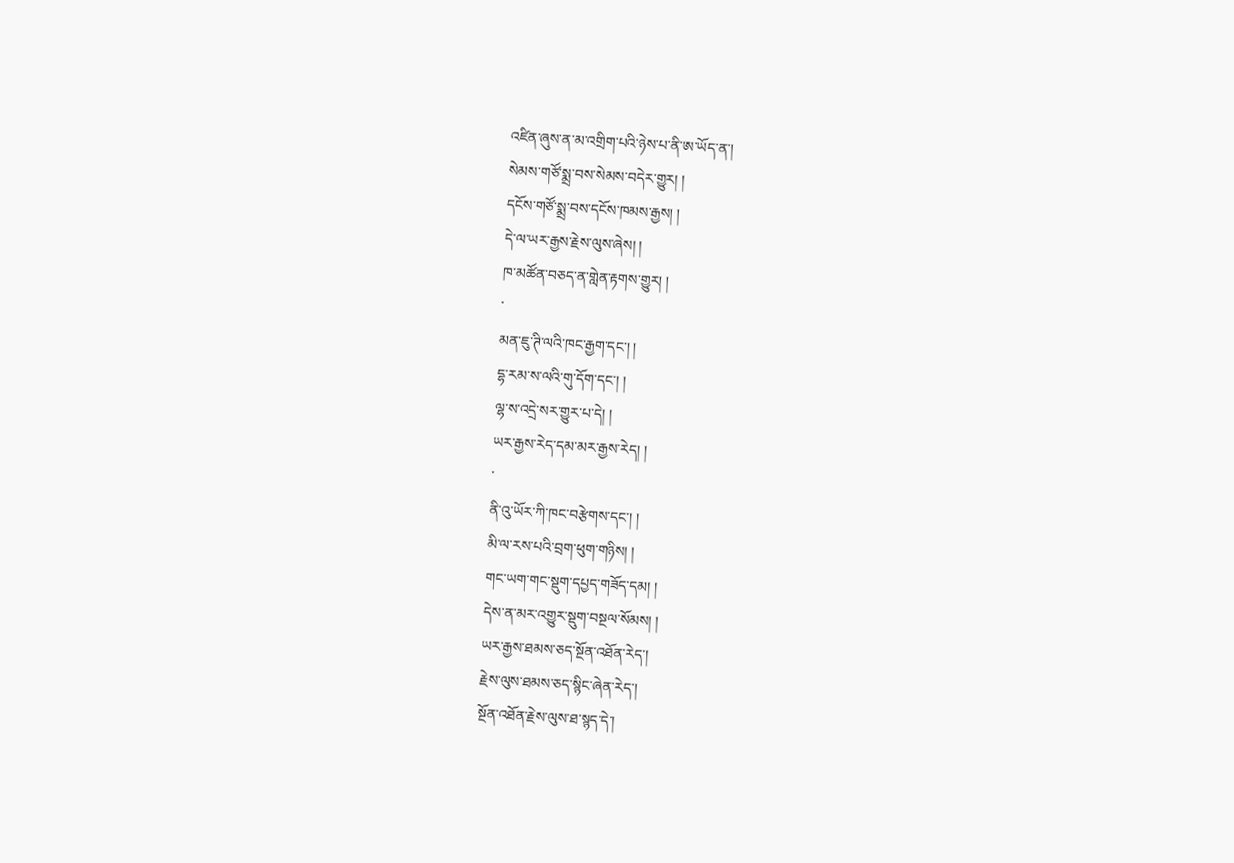འཛིན་ཞུས་ན་མ་འགྲིག་པའི་ཉེས་པ་ནི་ཨ་ཡོད་ན་།
སེམས་གཙོ་སྨྲ་བས་སེམས་བདེར་གྱུར། །
དངོས་གཙོ་སྨྲ་བས་དངོས་ཁམས་རྒྱས། །
དེ་ལ་ཡར་རྒྱས་རྗེས་ལུས་ཞེས། །
ཁ་མཚོན་བཅད་ན་གླེན་རྟགས་གྱུར། །
་
མན་ཇུ་ཊི་ལའི་ཁང་རྒྱག་དང་། །
དྷ་རམ་ས་ལའི་གུ་དོག་དང་། །
ལྷ་ས་འདྲེ་སར་གྱུར་པ་དེ། །
ཡར་རྒྱས་རེད་དམ་མར་རྒྱས་རེད། །
་
ནི་འུ་ཡོར་ཀི་ཁང་བརྩེགས་དང་། །
མི་ལ་རས་པའི་བྲག་ཕུག་གཉིས། །
གང་ཡག་གང་སྡུག་དཔྱད་གཟོད་དམ། །
དེས་ན་མར་འགྱུར་སྡུག་བསྔལ་སོམས། །
ཡར་རྒྱས་ཐམས་ཅད་སྔོན་འཐོན་རེད་།
རྗེས་ལུས་ཐམས་ཅད་སྙིང་ཞེན་རེད་།
སྔོན་འཐོན་རྗེས་ལུས་ཐ་སྙད་དེ་།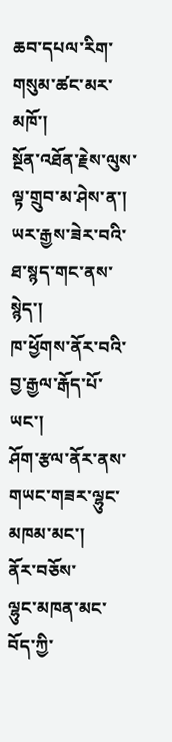ཆབ་དཔལ་རིག་གསུམ་ཚང་མར་མཁོ་།
སྔོན་འཐོན་རྗེས་ལུས་ལྟ་གྲུབ་མ་ཤེས་ན་།
ཡར་རྒྱས་ཟེར་བའི་ཐ་སྙད་གང་ནས་སྙེད་།
ཁ་ཕྱོགས་ནོར་བའི་བྱ་རྒྱལ་རྒོད་པོ་ཡང་།
ཤོག་རྩལ་ནོར་ནས་གཡང་གཟར་ལྷུང་མཁམ་མང་།
ནོར་བཅོས་
ལྷུང་མཁན་མང་
བོད་ཀྱི་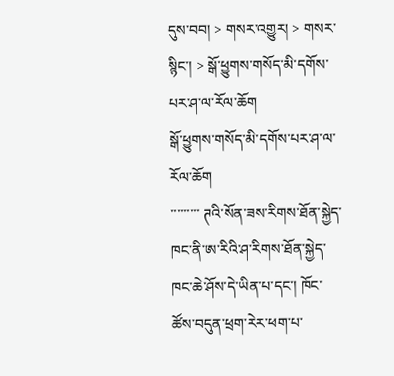དུས་བབ། > གསར་འགྱུར། > གསར་སྙིང་། > སྒོ་ཕྱུགས་གསོད་མི་དགོས་པར་ཤ་ལ་རོལ་ཆོག
སྒོ་ཕྱུགས་གསོད་མི་དགོས་པར་ཤ་ལ་རོལ་ཆོག
་་་་་་་་་ ཊའི་སོན་ཟས་རིགས་ཐོན་སྐྱེད་ཁང་ནི་ཨ་རིའི་ཤ་རིགས་ཐོན་སྐྱེད་ཁང་ཆེ་ཤོས་དེ་ཡིན་པ་དང་། ཁོང་ཚོས་བདུན་ཕྲག་རེར་ཕག་པ་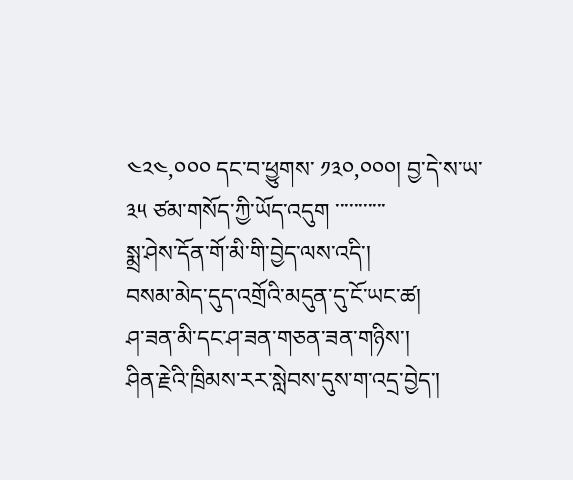༤༢༤,༠༠༠ དང་བ་ཕྱུགས་ ༡༣༠,༠༠༠། བྱ་དེ་ས་ཡ་ ༣༥ ཙམ་གསོད་ཀྱི་ཡོད་འདུག ་་་་་་་་་་་
སྨྲ་ཤེས་དོན་གོ་མི་གི་བྱེད་ལས་འདི་།
བསམ་མེད་དུད་འགྲོའི་མདུན་དུ་ངོ་ཡང་ཚ།
ཤ་ཟན་མི་དང་ཤ་ཟན་གཅན་ཟན་གཉིས་།
ཤིན་རྗེའི་ཁྲིམས་རར་སླེབས་དུས་ག་འདྲ་བྱེད་།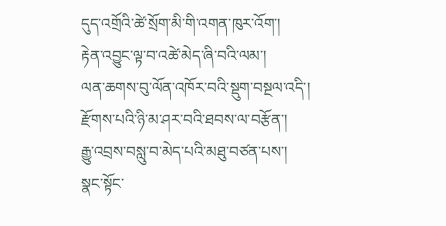དུད་འགྲོའི་ཚེ་སྲོག་མི་གི་འགན་ཁུར་འོག་།
རྟེན་འབྱུང་ལྟ་བ་འཚེ་མེད་ཞི་བའི་ལམ་།
ལན་ཆགས་བུ་ལོན་འཁོར་བའི་སྡུག་བསྔལ་འདི་།
རྫོགས་པའི་ཉི་མ་ཤར་བའི་ཐབས་ལ་བརྩོན་།
རྒྱུ་འབྲས་བསླུ་བ་མེད་པའི་མཐུ་བཙན་པས་།
སྣང་སྟོང་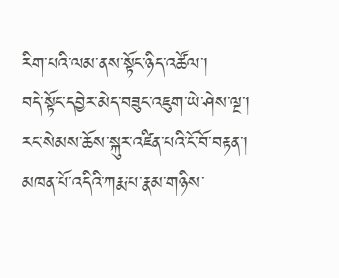རིག་པའི་ལམ་ནས་སྟོང་ཉིད་འཚོལ་།
བདེ་སྟོང་དབྱེར་མེད་བཟུང་འཇུག་ཡེ་ཤེས་ལྔ་།
རང་སེམས་ཆོས་སྐུར་འཛིན་པའི་ངོ་བོ་བརྟན་།
མཁན་པོ་འདིའི་ཀརྨ་པ་རྣམ་གཉིས་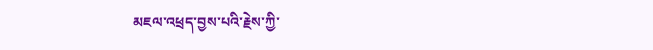མཇལ་འཕྲད་བྱས་པའི་རྗེས་ཀྱི་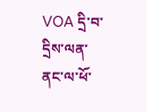VOA དྲི་བ་དྲིས་ལན་ནང་ལ་ཕོ་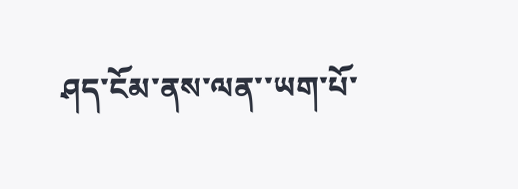ཤད་ངོམ་ནས་ལན་་ཡག་པོ་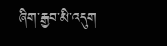ཞིག་རྒྱབ་མི་འདུག